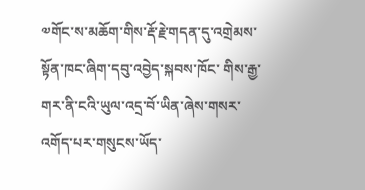༧གོང་ས་མཆོག་གིས་རྡོ་རྗེ་གདན་དུ་འགྲེམས་སྟོན་ཁང་ཞིག་དབུ་འབྱེད་སྐབས་ཁོང་ གིས་རྒྱ་གར་ནི་ངའི་ཡུལ་འདྲ་བོ་ཡིན་ཞེས་གསར་འགོད་པར་གསུངས་ཡོད་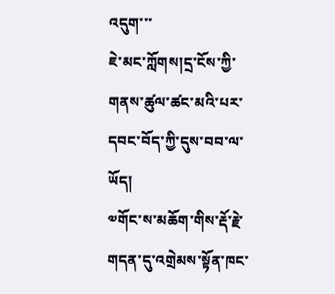འདུག་་་
ཇེ་མང་ཀློགས།དྲ་ངོས་ཀྱི་གནས་ཚུལ་ཚང་མའི་པར་དབང་བོད་ཀྱི་དུས་བབ་ལ་ཡོད།
༧གོང་ས་མཆོག་གིས་རྡོ་རྗེ་གདན་དུ་འགྲེམས་སྟོན་ཁང་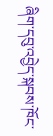ཞིག་དབུ་འབྱེད་སྐབས་ཁོང་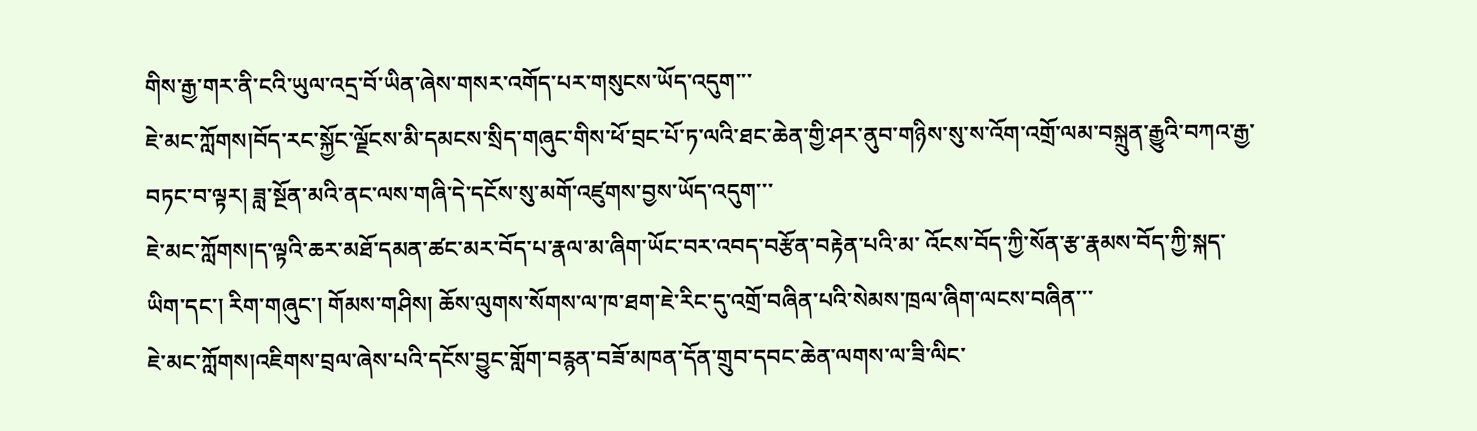གིས་རྒྱ་གར་ནི་ངའི་ཡུལ་འདྲ་བོ་ཡིན་ཞེས་གསར་འགོད་པར་གསུངས་ཡོད་འདུག་་་
ཇེ་མང་ཀློགས།བོད་རང་སྐྱོང་ལྗོངས་མི་དམངས་སྲིད་གཞུང་གིས་ཕོ་བྲང་པོ་ཏ་ལའི་ཐང་ཆེན་གྱི་ཤར་ནུབ་གཉིས་སུ་ས་འོག་འགྲོ་ལམ་བསྐྲུན་རྒྱུའི་བཀའ་རྒྱ་བཏང་བ་ལྟར། ཟླ་སྔོན་མའི་ནང་ལས་གཞི་དེ་དངོས་སུ་མགོ་འཛུགས་བྱས་ཡོད་འདུག་་་
ཇེ་མང་ཀློགས།ད་ལྟའི་ཆར་མཐོ་དམན་ཚང་མར་བོད་པ་རྣལ་མ་ཞིག་ཡོང་བར་འབད་བརྩོན་བརྟེན་པའི་མ་ འོངས་བོད་ཀྱི་སོན་རྩ་རྣམས་བོད་ཀྱི་སྐད་ཡིག་དང་། རིག་གཞུང་། གོམས་གཤིས། ཆོས་ལུགས་སོགས་ལ་ཁ་ཐག་ཇེ་རིང་དུ་འགྲོ་བཞིན་པའི་སེམས་ཁྲལ་ཞིག་ལངས་བཞིན་་་
ཇེ་མང་ཀློགས།འཇིགས་བྲལ་ཞེས་པའི་དངོས་བྱུང་གློག་བརྙན་བཟོ་མཁན་དོན་གྲུབ་དབང་ཆེན་ལགས་ལ་ཟི་ལིང་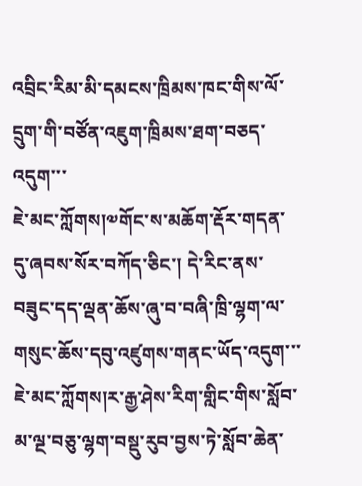འབྲིང་རིམ་མི་དམངས་ཁྲིམས་ཁང་གིས་ལོ་དྲུག་གི་བཙོན་འཇུག་ཁྲིམས་ཐག་བཅད་འདུག་་་
ཇེ་མང་ཀློགས།༧གོང་ས་མཆོག་རྡོར་གདན་དུ་ཞབས་སོར་བཀོད་ཅིང་། དེ་རིང་ནས་བཟུང་དད་ལྡན་ཆོས་ཞུ་བ་བཞི་ཁྲི་ལྷག་ལ་གསུང་ཆོས་དབུ་འཛུགས་གནང་ཡོད་འདུག་་་
ཇེ་མང་ཀློགས།ར་རྒྱ་ཤེས་རིག་གླིང་གིས་སློབ་མ་ལྔ་བཅུ་ལྷག་བསྡུ་རུབ་བྱས་ཏེ་སློབ་ཆེན་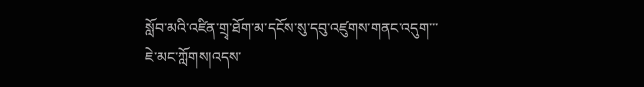སློབ་མའི་འཛིན་གྲྭ་ཐོག་མ་དངོས་སུ་དབུ་འཛུགས་གནང་འདུག་་་
ཇེ་མང་ཀློགས།འདས་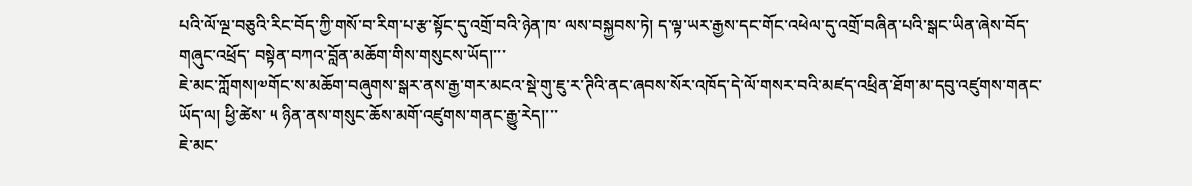པའི་ལོ་ལྔ་བཅུའི་རིང་བོད་ཀྱི་གསོ་བ་རིག་པ་རྩ་སྟོང་དུ་འགྲོ་བའི་ཉེན་ཁ་ ལས་བསྐྱབས་ཏེ། ད་ལྟ་ཡར་རྒྱས་དང་གོང་འཕེལ་དུ་འགྲོ་བཞིན་པའི་སྒང་ཡིན་ཞེས་བོད་གཞུང་འཕྲོད་ བསྟེན་བཀའ་བློན་མཆོག་གིས་གསུངས་ཡོད།་་་
ཇེ་མང་ཀློགས།༧གོང་ས་མཆོག་བཞུགས་སྒར་ནས་རྒྱ་གར་མངའ་སྡེ་གུ་ཇུ་ར་ཊིའི་ནང་ཞབས་སོར་འཁོད་དེ་ལོ་གསར་བའི་མཛད་འཕྲིན་ཐོག་མ་དབུ་འཛུགས་གནང་ཡོད་ལ། ཕྱི་ཚེས་ ༥ ཉིན་ནས་གསུང་ཆོས་མགོ་འཛུགས་གནང་རྒྱུ་རེད།་་་
ཇེ་མང་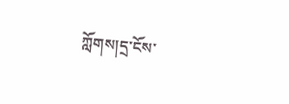ཀློགས།དྲ་ངོས་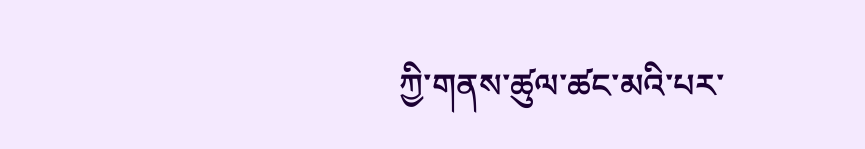ཀྱི་གནས་ཚུལ་ཚང་མའི་པར་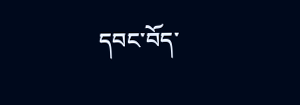དབང་བོད་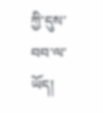ཀྱི་དུས་བབ་ལ་ཡོད།